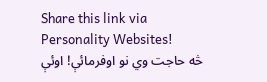Share this link via
Personality Websites!
څه حاجت وي نو اوفرمائې! اوئې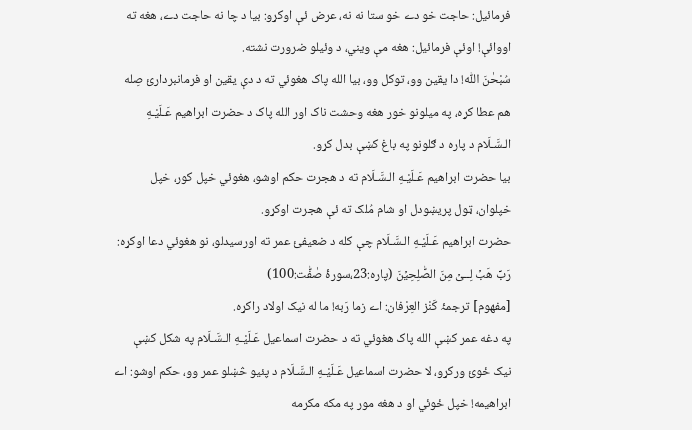فرمائيل: حاجت خو دے خو ستا نه نه، عرض ئې اوکړو: بيا د چا نه حاجت دے، هغه ته اووائې! اوئې فرمائيل: هغه مې ويني، د وئيلو ضرورت نشته.
سُبْحٰنَ اللّٰہ! دا يقين وو، توکل وو، بيا الله پاک هغوئي ته د دې يقين او فرمانبردارئ صِله هم عطا کړه، په ميلونو خور هغه وحشت ناک اور الله پاک د حضرت ابراهيم عَـلَيْـهِ الـسَّـلَام د پاره د ګلونو په باغ کښې بدل کړو.
بيا حضرت ابراهيم عَـلَيْـهِ الـسَّـلَام ته د هجرت حکم اوشو، هغوئي خپل کور، خپل خپلوان، ټول پريښودل او شام مُلک ته ئې هجرت اوکړو.
حضرت ابراهيم عَـلَيْـهِ الـسَّـلَام چې کله د ضعيفئ عمر ته اورسيدلو، نو هغوئي دعا اوکړه:
رَبِّ هَبۡ لِــىۡ مِنَ الصّٰلِحِيۡنَ (پارہ:23،سورۂ صٰفّٰت:100)
[مفهوم] ترجمۂ کَنْز العِرْفان: اے زما رَبه! ما له نيک اولاد راکړه.
په دغه عمر کښې الله پاک هغوئي ته د حضرت اسماعيل عَـلَيْـهِ الـسَّـلَام په شکل کښې نيک ځوئ ورکړو، لا حضرت اسماعيل عَـلَيْـهِ الـسَّـلَام د پئيو څښلو عمر وو، حکم اوشو: اے ابراهيمه! خپل ځوئي او د هغه مور په مکه مکرمه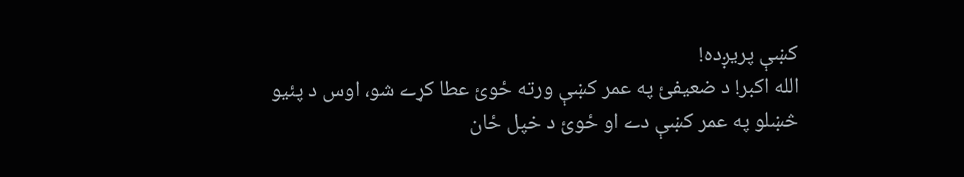کښې پريږده!
الله اکبر! د ضعيفئ په عمر کښې ورته ځوئ عطا کړے شو، اوس د پئيو څښلو په عمر کښې دے او ځوئ د خپل ځان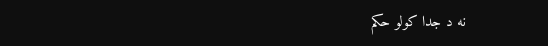نه د جدا کولو حکم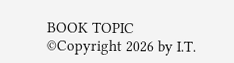BOOK TOPIC
©Copyright 2026 by I.T.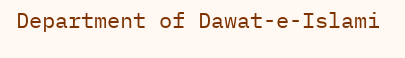Department of Dawat-e-Islami